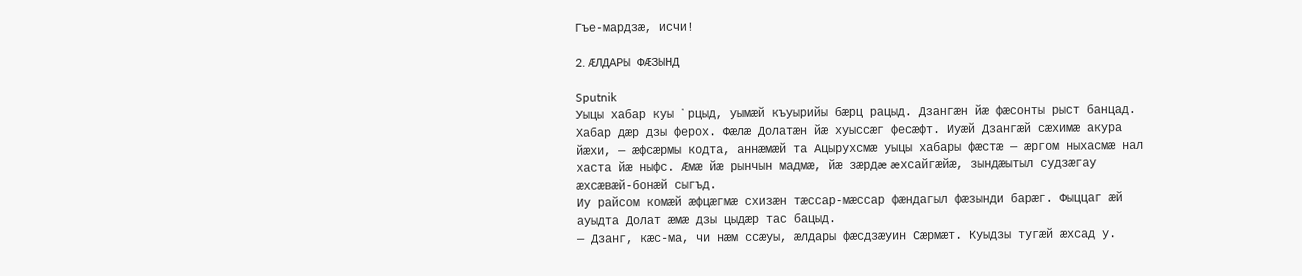Гъе-мардзæ, исчи!

2. ÆЛДАРЫ ФÆЗЫНД

Sputnik
Уыцы хабар куы ᾿рцыд, уымæй къуырийы бæрц рацыд. Дзангæн йæ фæсонты рыст банцад. Хабар дæр дзы ферох. Фæлæ Долатæн йæ хуыссæг фесæфт. Иуæй Дзангæй сæхимæ акура йæхи, — æфсæрмы кодта, аннæмæй та Ацырухсмæ уыцы хабары фæстæ — æргом ныхасмæ нал хаста йæ ныфс. Æмæ йæ рынчын мадмæ, йæ зæрдæ æхсайгæйæ, зындæытыл судзæгау æхсæвæй-бонæй сыгъд.
Иу райсом комæй æфцæгмæ схизæн тæссар-мæссар фæндагыл фæзынди барæг. Фыццаг æй ауыдта Долат æмæ дзы цыдæр тас бацыд.
— Дзанг, кæс-ма, чи нæм ссæуы, æлдары фæсдзæуин Сæрмæт. Куыдзы тугæй æхсад у.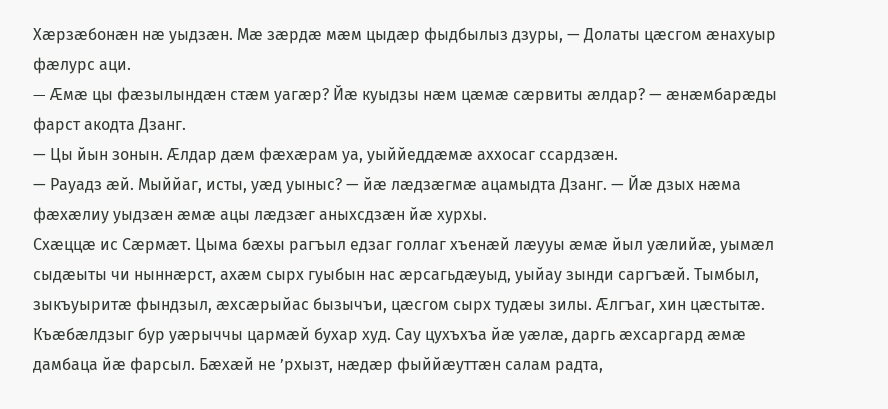Хæрзæбонæн нæ уыдзæн. Мæ зæрдæ мæм цыдæр фыдбылыз дзуры, — Долаты цæсгом æнахуыр фæлурс аци.
— Æмæ цы фæзылындæн стæм уагæр? Йæ куыдзы нæм цæмæ сæрвиты æлдар? — æнæмбарæды фарст акодта Дзанг.
— Цы йын зонын. Æлдар дæм фæхæрам уа, уыййеддæмæ аххосаг ссардзæн.
— Рауадз æй. Мыййаг, исты, уæд уыныс? — йæ лæдзæгмæ ацамыдта Дзанг. — Йæ дзых нæма фæхæлиу уыдзæн æмæ ацы лæдзæг аныхсдзæн йæ хурхы.
Схæццæ ис Сæрмæт. Цыма бæхы рагъыл едзаг голлаг хъенæй лæууы æмæ йыл уæлийæ, уымæл сыдæыты чи ныннæрст, ахæм сырх гуыбын нас æрсагьдæуыд, уыйау зынди саргъæй. Тымбыл, зыкъуыритæ фындзыл, æхсæрыйас бызычъи, цæсгом сырх тудæы зилы. Æлгъаг, хин цæстытæ. Къæбæлдзыг бур уæрыччы цармæй бухар худ. Сау цухъхъа йæ уæлæ, даргь æхсаргард æмæ дамбаца йæ фарсыл. Бæхæй не ’рхызт, нæдæр фыййæуттæн салам радта,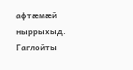афтæмæй ныррыхыд.
Гаглойты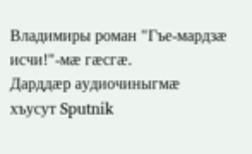Владимиры роман "Гъе-мардзæ исчи!"-мæ гæсгæ.
Дарддæр аудиочиныгмæ хъусут Sputnik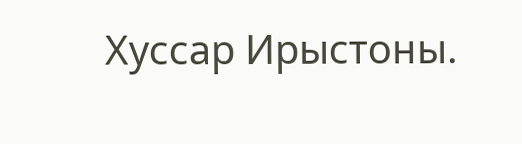Хуссар Ирыстоны.